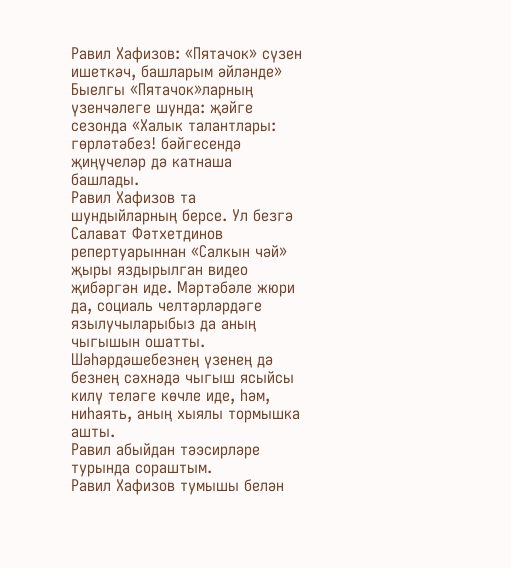Равил Хафизов: «Пятачок» сүзен ишеткәч, башларым әйләнде»
Быелгы «Пятачок»ларның үзенчәлеге шунда: җәйге сезонда «Халык талантлары: гөрләтәбез! бәйгесендә җиңүчеләр дә катнаша башлады.
Равил Хафизов та шундыйларның берсе. Ул безгә Салават Фәтхетдинов репертуарыннан «Салкын чәй» җыры яздырылган видео җибәргән иде. Мәртәбәле жюри да, социаль челтәрләрдәге язылучыларыбыз да аның чыгышын ошатты. Шәһәрдәшебезнең үзенең дә безнең сәхнәдә чыгыш ясыйсы килү теләге көчле иде, һәм, ниһаять, аның хыялы тормышка ашты.
Равил абыйдан тәэсирләре турында сораштым.
Равил Хафизов тумышы белән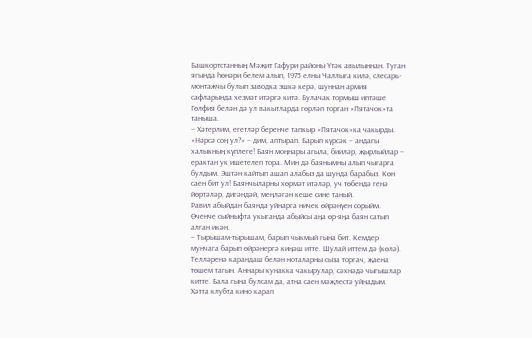Башкортстанның Мәҗит Гафури районы Үтәк авылыннан. Туган ягында һөнәри белем алып, 1975 елны Чаллыга килә, слесарь-монтажчы булып заводка эшкә керә, шуннан армия сафларында хезмәт итәргә китә. Булачак тормыш иптәше Гөлфия белән дә ул вакытларда гөрләп торган «Пятачок»та таныша.
– Хәтерлим, егетләр беренче тапкыр «Пятачок»ка чакырды. «Нәрсә соң ул?» – дим, аптырап. Барып күрсәк – андагы халыкның күплеге! Баян моңнары агыла, бииләр, җырлыйлар – ерактан ук ишетелеп тора. Мин дә баянымны алып чыгарга булдым. Эштән кайтып ашап алабыз да шунда барабыз. Көн саен бит ул! Баянчыларны хөрмәт итәләр, уч төбендә генә йөртәләр, дигәндәй, меңләгән кеше сине таный.
Равил абыйдан баянда уйнарга ничек өйрәнүен сорыйм. Өченче сыйныфта укыганда абыйсы аңа өр-яңа баян сатып алган икән.
– Тырышам-тырышам, барып чыкмый гына бит. Кемдер мунчага барып өйрәнергә киңәш итте. Шулай иттем дә (көлә). Телләренә карандаш белән ноталарны сыза торгач, җаена төшем тагын. Аннары кунакка чакырулар, сәхнәдә чыгышлар китте. Бала гына булсам да, атна саен мәҗлестә уйнадым. Хәтта клубта кино карап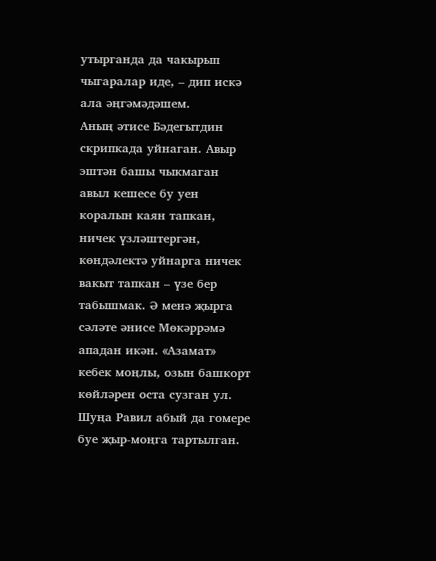утырганда да чакырып чыгаралар иде, – дип искә ала әңгәмәдәшем.
Аның әтисе Бәдегытдин скрипкада уйнаган. Авыр эштән башы чыкмаган авыл кешесе бу уен коралын каян тапкан, ничек үзләштергән, көндәлектә уйнарга ничек вакыт тапкан – үзе бер табышмак. Ә менә җырга сәләте әнисе Мөкәррәмә ападан икән. «Азамат» кебек моңлы, озын башкорт көйләрен оста сузган ул. Шуңа Равил абый да гомере буе җыр-моңга тартылган.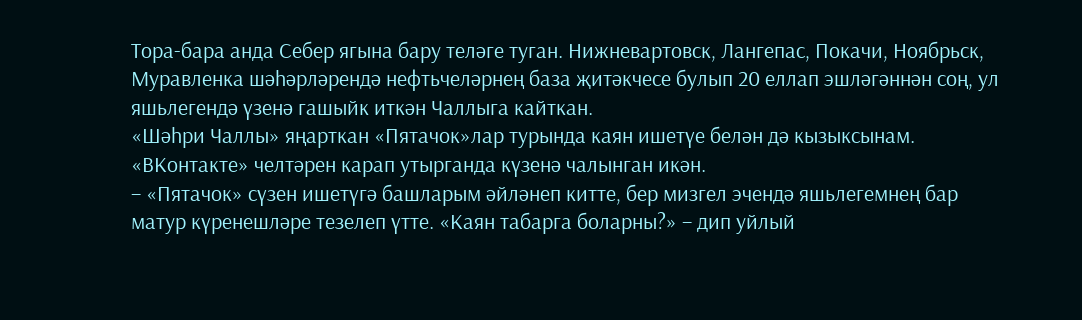Тора-бара анда Себер ягына бару теләге туган. Нижневартовск, Лангепас, Покачи, Ноябрьск, Муравленка шәһәрләрендә нефтьчеләрнең база җитәкчесе булып 20 еллап эшләгәннән соң, ул яшьлегендә үзенә гашыйк иткән Чаллыга кайткан.
«Шәһри Чаллы» яңарткан «Пятачок»лар турында каян ишетүе белән дә кызыксынам. «ВКонтакте» челтәрен карап утырганда күзенә чалынган икән.
– «Пятачок» сүзен ишетүгә башларым әйләнеп китте, бер мизгел эчендә яшьлегемнең бар матур күренешләре тезелеп үтте. «Каян табарга боларны?» – дип уйлый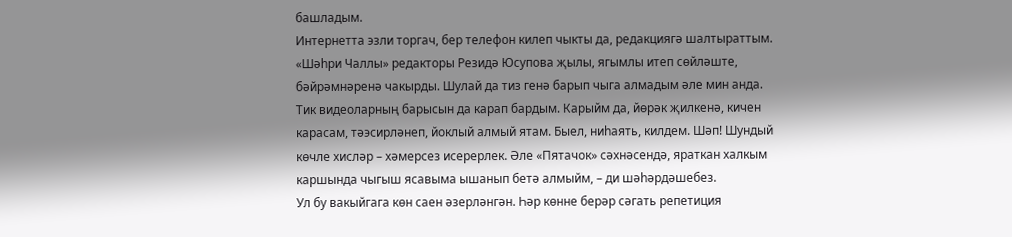башладым.
Интернетта эзли торгач, бер телефон килеп чыкты да, редакциягә шалтыраттым. «Шәһри Чаллы» редакторы Резидә Юсупова җылы, ягымлы итеп сөйләште, бәйрәмнәренә чакырды. Шулай да тиз генә барып чыга алмадым әле мин анда. Тик видеоларның барысын да карап бардым. Карыйм да, йөрәк җилкенә, кичен карасам, тәэсирләнеп, йоклый алмый ятам. Быел, ниһаять, килдем. Шәп! Шундый көчле хисләр – хәмерсез исерерлек. Әле «Пятачок» сәхнәсендә, яраткан халкым каршында чыгыш ясавыма ышанып бетә алмыйм, – ди шәһәрдәшебез.
Ул бу вакыйгага көн саен әзерләнгән. Һәр көнне берәр сәгать репетиция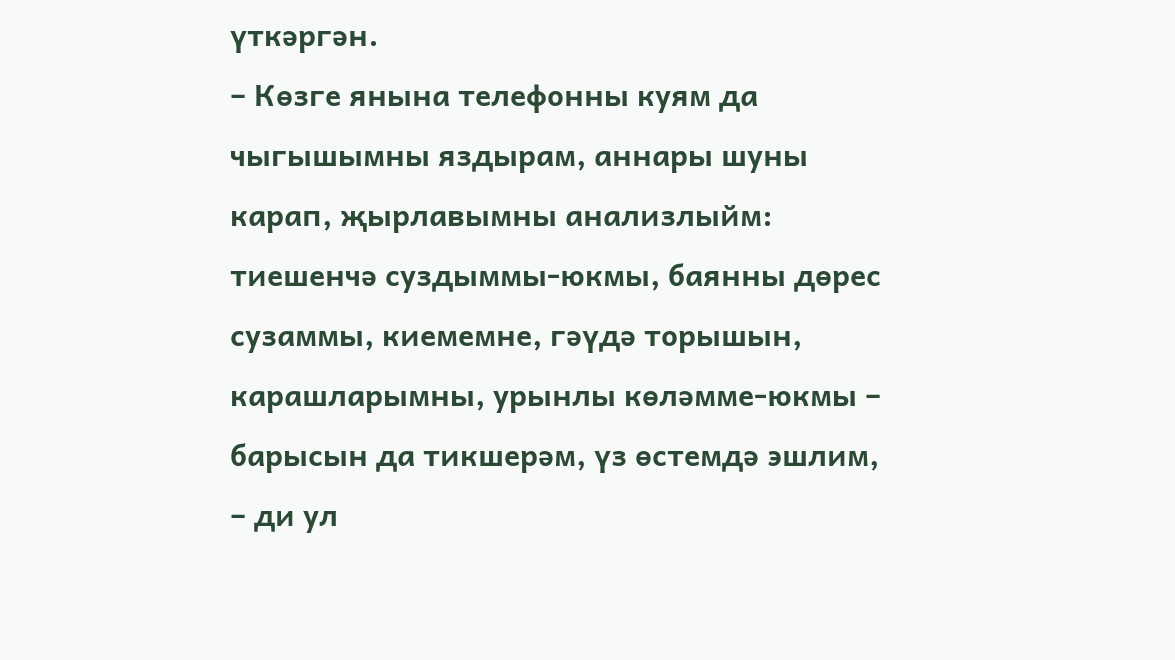үткәргән.
– Көзге янына телефонны куям да чыгышымны яздырам, аннары шуны карап, җырлавымны анализлыйм: тиешенчә суздыммы-юкмы, баянны дөрес сузаммы, киемемне, гәүдә торышын, карашларымны, урынлы көләмме-юкмы – барысын да тикшерәм, үз өстемдә эшлим, – ди ул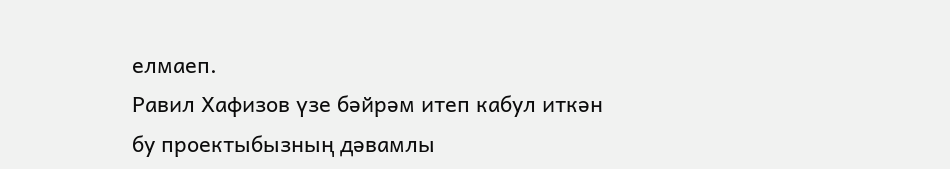елмаеп.
Равил Хафизов үзе бәйрәм итеп кабул иткән бу проектыбызның дәвамлы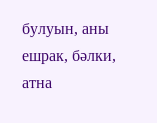булуын, аны ешрак, бәлки, атна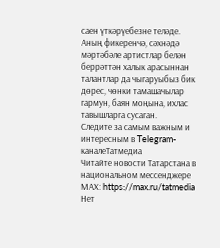саен үткәрүебезне теләде. Аның фикеренчә, сәхнәдә мәртәбәле артистлар белән беррәттән халык арасыннан талантлар да чыгаруыбыз бик дөрес, чөнки тамашачылар гармун, баян моңына, ихлас тавышларга сусаган.
Следите за самым важным и интересным в Telegram-каналеТатмедиа
Читайте новости Татарстана в национальном мессенджере MАХ: https://max.ru/tatmedia
Нет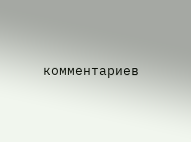комментариев